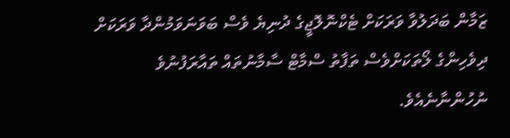ޒަމާން ބަދަލުވާ ވަރަކަށް ޓެކްނޮލޮޖީގެ ދުނިޔެ ވެސް ބަވަނަވަމުންދާ ވަރަކަށް ދިވެހިންގެ ލޯތަކަށްވެސް ތަފާތު ސްމާޓް ސާމާނުތައް ތައާރަފުނުވެ ނުހުންނާނެއެވެ.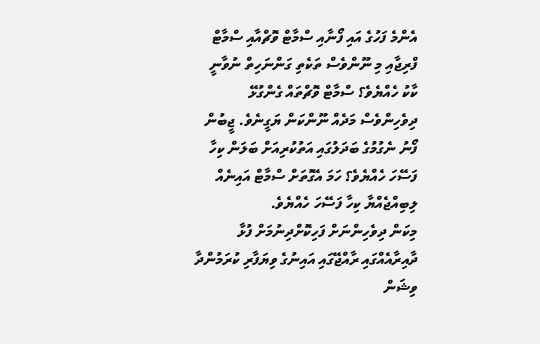އެންމެ ފަހުގެ އައި ފޯނާއި ސްމާޓް ވޮޗްއާއި ސްމާޓް ފްރިޖާއި މި ނޫންވެސް ތަކެތި ގަންނަހިތް ނުވާނީ ކާކު ހެއްޔެވެ؟ ސްމާޓް ވޮޗްތައް ގެންގުޅޭ ދިވެހިންވެސް މަދެއް ނޫންކަން ޔަގީނެވެ. ޖީބުން ފޯނު ނެގުމުގެ ބަދަލުގައި އަތުކުރިއަށް ބަލަން ކިހާ ފަސޭހަ ހެއްޔެވެ؟ ހަމަ އެގޮތަށް ސްމާޓް އައިނެއް ލިބިއްޖެއްޔާ ކިހާ ފަސޭހަ ހެއްޔެވެ.
މިކަން ދިވެހިންނަށް ފަހިކޮށްދިނުމަށް ފުޅާ ދާއިރާއެއްގައި ރާއްޖޭގައި އައިނުގެ ވިޔަފާރި ކުރަމުންދާ ވިޝަން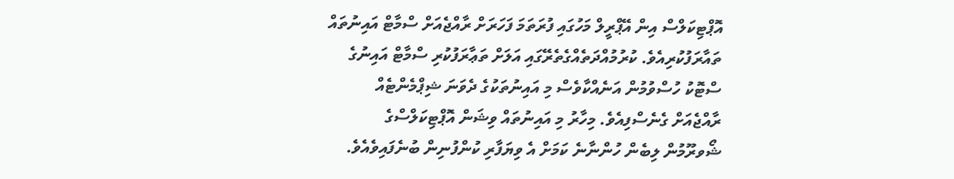އޮޕްޓިކަލްސް އިން އޭޕްރީލް މަހުގައި ފުރަތަމަ ފަހަރަށް ރާއްޖެއަށް ސްމާޓް އައިނުތައް ތައާރަފުކުރިއެވެ. ކުރުމުއްދަތެއްގެތެރޭގައި އަލަށް ތަޢާރަފުކުރި ސްމާޓް އައިނުގެ ސްޓޮކު ހުސްވުމުން އަނެއްކާވެސް މި އައިނުތަކުގެ ދެވަނަ ޝިޕްމެންޓެއް ރާއްޖެއަށް ގެނެސްފިއެވެ. މިހާރު މި އައިނުތައް ވިޝަން އޮޕްޓިކަލްސްގެ ޝޯވރޫމުން ލިބެން ހުންނާނެ ކަމަށް އެ ވިޔަފާރި ކުންފުނިން ބުނެފައިވެއެވެ.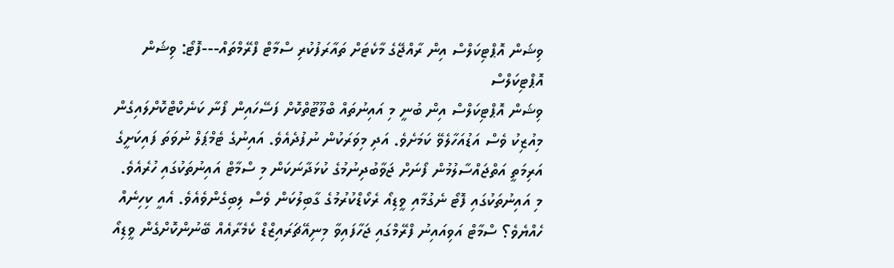ވިޝަން އޮޕްޓިކަލްސް އިން ރާއްޖޭގެ މާކެޓަށް ތައާރަފުކުރި ސްމާޓް ފްރޭމްތައް---ފޮޓޯ: ވިޝަން އޮޕްޓިކަލްސް
ވިޝަން އޮޕްޓިކަލްސް އިން ބުނީ މި އައިނުތައް ބްލޫޓޫތްކޮށް ފަސޭހައިން ފޯނާ ކަނެކްޓްކޮށްލައިގެން މިއުޒިކު ވެސް އަޑުއަހާލެވޭ ކަމަށެވެ. އަދި މިވަރަކުން ނުފުދެއެވެ. އައިނުގެ ޓެމްޕަލް ނުވަތަ ފައިކަށީގެ އަރިމަތީ އަތްޖައްސާލުމުން ފޯނަށް ޖަވާބުދިނުމުގެ ކުޅަދާނަކަން މި ސްމާޓް އައިނުތަކުގައި ހުރެއެވެ.
މި އައިނުތަކުގައި ފޮޓޯ ނެގުމާއި ވީޑިއޯ ރެކޯޑްކުރުމުގެ ގާބިލުކަން ވެސް ލިބިގެންވެއެވެ. އެއީ ކިހިނެއް ހެއްޔެވެ؟ ސްމާޓް އަވިއައިނު ފްރޭމްގައި ޖަހާފައިވާ މިނިއޭޗަރައިޒްޑް ކެމެރާއެއް ބޭނުންކޮށްގެން ވީޑިއޯ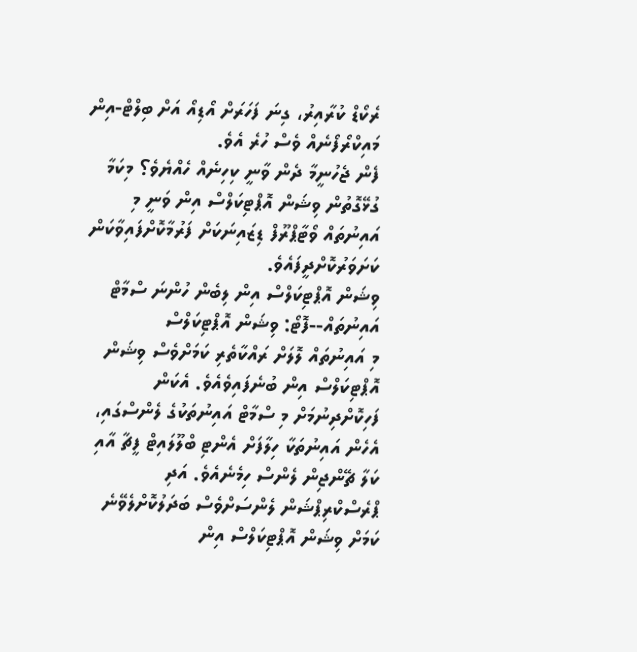ރެކޯޑް ކުރާއިރު، ގިނަ ފަހަރަށް އޯޑިއޯ އަށް ބިލްޓް-އިން މައިކްރޯފޯނެއް ވެސް ހުރެ އެވެ.
ފެން ޖެހުނީމާ ދެން ވާނީ ކިހިނެއް ހެއްޔެވެ؟ މިކަމާ ގުޅޭގޮތުން ވިޝަން އޮޕްޓިކަލްސް އިން ވަނީ މި އައިނުތައް ވޯޓާޕްރޫފް ޑިޒައިނަކަށް ފަރުމާކޮށްފައިވާކަން ކަށަވަރުކޮށްދީފައެވެ.
ވިޝަން އޮޕްޓިކަލްސް އިން ލިބެން ހުންނަ ސްމާޓް އައިނުތައް--ފޮޓޯ: ވިޝަން އޮޕްޓިކަލްސް
މި އައިނުތައް ލޮލަށް ރައްކާތެރި ކަމަށްވެސް ވިޝަން އޮޕްޓިކަލްސް އިން ބުނެފައިވެއެވެ. އެކަން ފަހިކޮށްދިނުމަށް މި ސްމާޓް އައިނުތަކުގެ ލެންސްގައި، އެހެން އައިނުތަކާ ހިލާފަށް އެންޓި ބްލޫލައިޓް ފީޗާ އާއި ކަލާ ޗޭންޖިން ލެންސް ހިމެނެއެވެ. އަދި ޕްރެސްކްރިޕްޝަން ލެންސަށްވެސް ބަދަލުކޮށްލެވޭނެ ކަމަށް ވިޝަން އޮޕްޓިކަލްސް އިން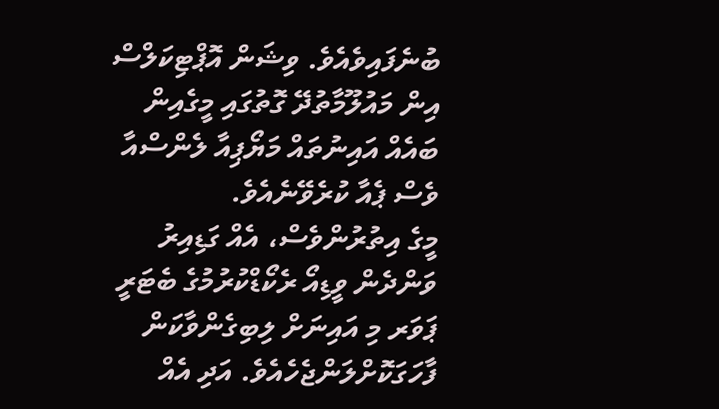ބުނެފައިވެއެވެ. ވިޝަން އޮޕްޓިކަލްސް އިން މައުލޫމާތުދޭ ގޮތުގައި މީގެއިން ބައެއް އައިނުތައް މަޔޯޕިއާ ލެންސްއާ ވެސް ޕެއާ ކުރެވޭނެއެވެ.
މީގެ އިތުރުންވެސް، އެއް ގަޑިއިރު ވަންދެން ވީޑިއޯ ރެކޯޑްކުރުމުގެ ބެޓަރީ ޕަވަރ މި އައިނަށް ލިބިގެންވާކަން ފާހަގަކޮށްލަންޖެހެއެވެ. އަދި އެއް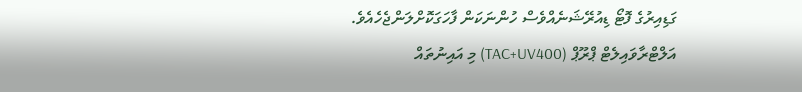ގަޑިއިރުގެ ފޮޓޯ ޑިއުރޭޝަނެއްވެސް ހުންނަކަން ފާހަގަކޮށްލަންޖެހެއެވެ. އަލްޓްރާވައިލެޓް ޕްރޫޕް (TAC+UV400) މި އައިނުތައް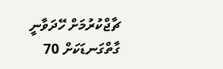ޗާޖްކުރުމަށް ހޭދަވާނީ ގާތްގަނޑަކަށް 70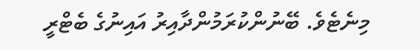މިނެޓެވެ. ބޭނުންކުރަމުންދާއިރު އައިނުގެ ބެޓްރީ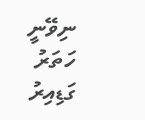ނިވޭނީ ހަތަރު ގަޑިއިރު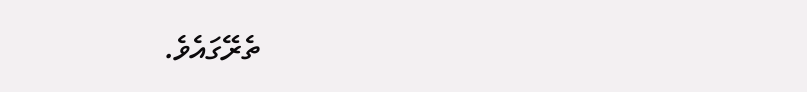ތެރޭގައެވެ.